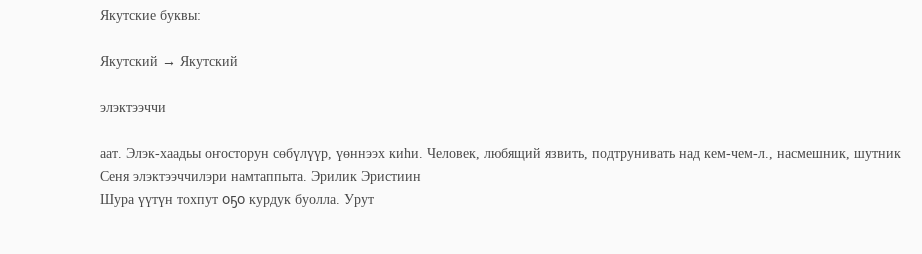Якутские буквы:

Якутский → Якутский

элэктээччи

аат. Элэк-хаадьы оҥосторун сөбүлүүр, үөннээх киһи. Человек, любящий язвить, подтрунивать над кем-чем-л., насмешник, шутник
Сеня элэктээччилэри намтаппыта. Эрилик Эристиин
Шура үүтүн тохпут оҕо курдук буолла. Урут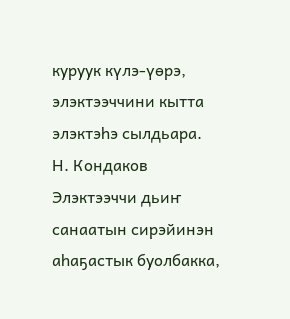куруук күлэ-үөрэ, элэктээччини кытта элэктэһэ сылдьара. Н. Кондаков
Элэктээччи дьиҥ санаатын сирэйинэн аһаҕастык буолбакка,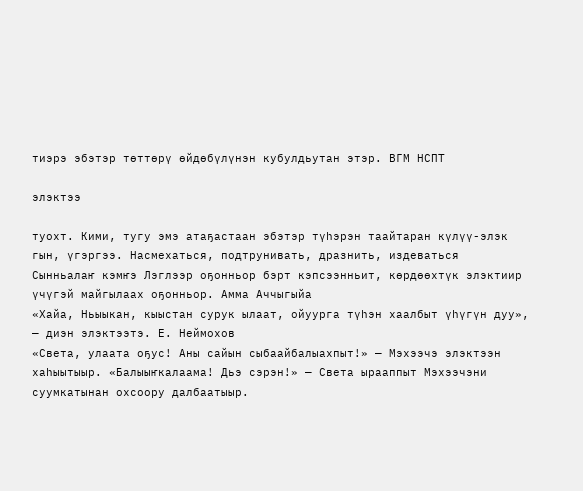тиэрэ эбэтэр төттөрү өйдөбүлүнэн кубулдьутан этэр. ВГМ НСПТ

элэктээ

туохт. Кими, тугу эмэ атаҕастаан эбэтэр түһэрэн таайтаран күлүү-элэк гын, үгэргээ. Насмехаться, подтрунивать, дразнить, издеваться
Сынньалаҥ кэмҥэ Лэглээр оҕонньор бэрт кэпсээнньит, көрдөөхтүк элэктиир үчүгэй майгылаах оҕонньор. Амма Аччыгыйа
«Хайа, Ньыыкан, кыыстан сурук ылаат, ойуурга түһэн хаалбыт үһүгүн дуу», — диэн элэктээтэ. Е. Неймохов
«Света, улаата оҕус! Аны сайын сыбаайбалыахпыт!» — Мэхээчэ элэктээн хаһыытыыр. «Балыыҥкалаама! Дьэ сэрэн!» — Света ырааппыт Мэхээчэни суумкатынан охсоору далбаатыыр.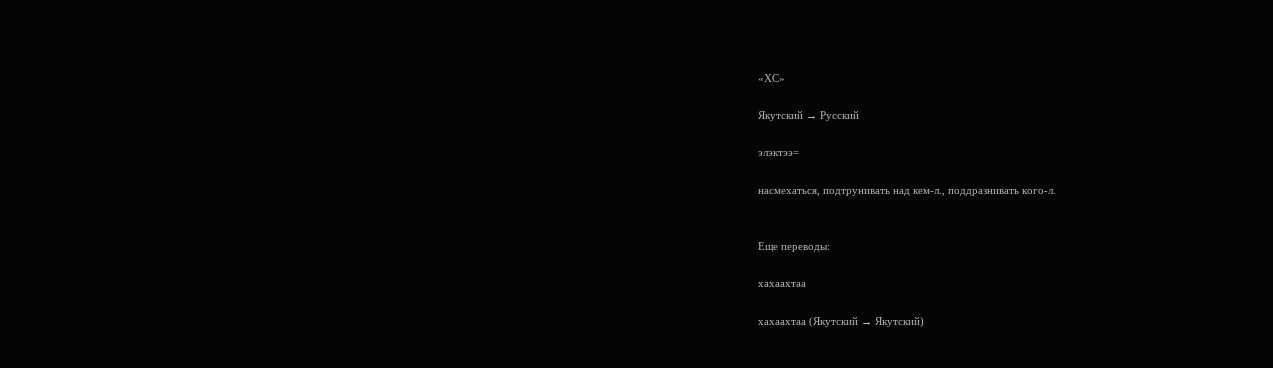«ХС»

Якутский → Русский

элэктээ=

насмехаться, подтрунивать над кем-л., поддразнивать кого-л.


Еще переводы:

хахаахтаа

хахаахтаа (Якутский → Якутский)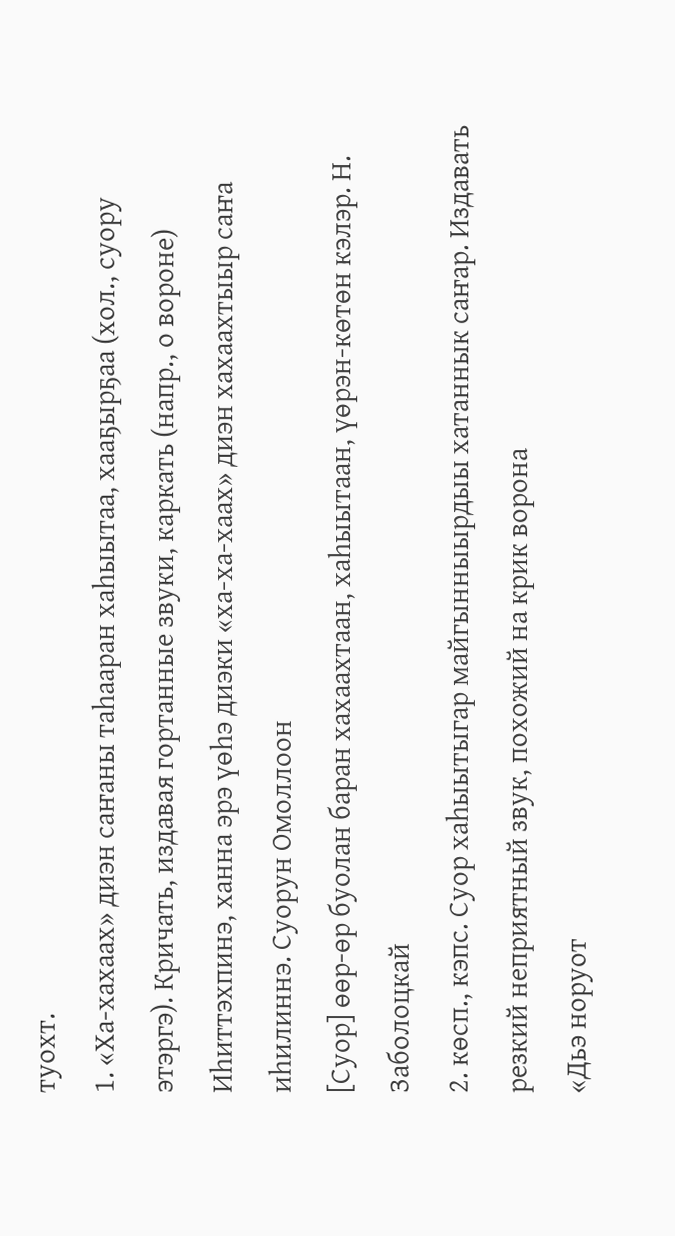туохт.
1. «Ха-хахаах» диэн саҥаны таһааран хаһыытаа, хааҕырҕаа (хол., суору этэргэ). Кричать, издавая гортанные звуки, каркать (напр., о вороне)
Иһиттэхпинэ, ханна эрэ үөһэ диэки «ха-ха-хаах» диэн хахаахтыыр саҥа иһилиннэ. Суорун Омоллоон
[Суор] өөр-өр буолан баран хахаахтаан, хаһыытаан, үөрэн-көтөн кэлэр. Н. Заболоцкай
2. көсп., кэпс. Суор хаһыытыгар майгынныырдыы хатаннык саҥар. Издавать резкий неприятный звук, похожий на крик ворона
«Дьэ норуот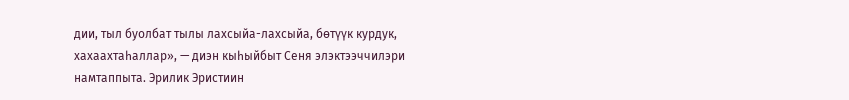дии, тыл буолбат тылы лахсыйа-лахсыйа, бөтүүк курдук, хахаахтаһаллар», — диэн кыһыйбыт Сеня элэктээччилэри намтаппыта. Эрилик Эристиин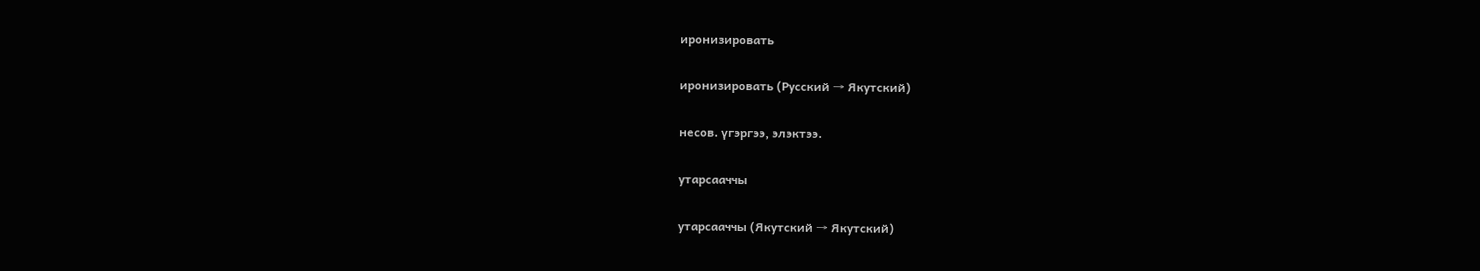иронизировать

иронизировать (Русский → Якутский)

несов. үгэргээ, элэктээ.

утарсааччы

утарсааччы (Якутский → Якутский)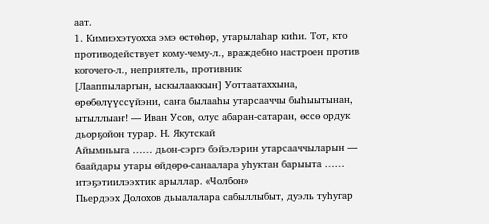аат.
1. Кимиэхэтуохха эмэ өстөһөр, утарылаһар киһи. Тот, кто противодействует кому-чему-л., враждебно настроен против когочего-л., неприятель, противник
[Лааппыларгын, ыскылааккын] Уоттаатаххына, өрөбөлүүссүйэни, саҥа былааһы утарсааччы быһыытынан, ытыллыаҥ! — Иван Усов, олус абаран-сатаран, өссө ордук дьорҕойон турар. Н. Якутскай
Айымньыга …… дьон-сэргэ бэйэлэрин утарсааччыларын — баайдары утары өйдөрө-санаалара уһуктан барыыта …… итэҕэтиилээхтик арыллар. «Чолбон»
Пьердээх Долохов дьыалалара сабыллыбыт, дуэль туһугар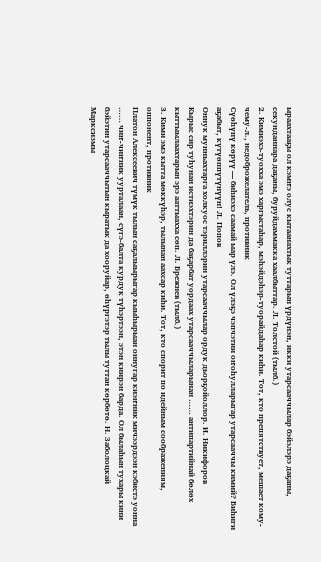ыраахтааҕы ол кэмҥэ олус кытаанахтык туттарын үрдүнэн, икки утарсааччылар бэйэлэрэ даҕаны, секунданнара даҕаны, буруйдаммакка хаалбыттар. Л. Толстой (тылб.)
2. Кимиэхэ-туохха эмэ харгыстаһар, мэһэйдэһэр-туорайдаһар киһи. Тот, кто препятствует, мешает кому-чему-л., недоброжелатель, противник
Сүөһүнү көрүү — биһиэхэ саамай ыар үлэ. Ол үлэҕэ чэпчэтии оҥоһулларыгар утарсааччы кимий? Биһиги аҕабыт, күтүөппүтүнүүн! Л. Попов
Оннук мунньахтарга холкуос тэриллэрин утарсааччылар ордук дьорҕойоллор. И. Никифоров
Кырыс сир туһунан истиэхтэрин да баҕарбат уордаах утарсааччыларынан …… антипартийнай бөлөх кыттыылаахтарын эрэ ааттыахха сөп. Л. Брежнев (тылб.)
3. Кими эмэ кытта мөккүһэр, тылынан аахсар киһи. Тот, кто спорит по идейным соображениям, оппонент, противник
Платон Алексеевич түмүк тылын саҕалыырыгар кыыһырыан оннугар киэҥник мичээрдээн кэбистэ уонна …… чиҥ-чиҥник уурталаан, сүгэ-балта курдук түһэртээн, этэн киирэн барда. Ол былаһын тухары кини бэйэтин утарсааччытын кыратык да хооруйар, өһүргэтэр тылы туттан көрбөтө. Н. Заболоцкай
Марксизмы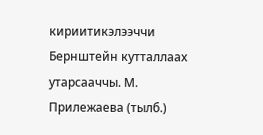кириитикэлээччи Бернштейн кутталлаах утарсааччы. М. Прилежаева (тылб.)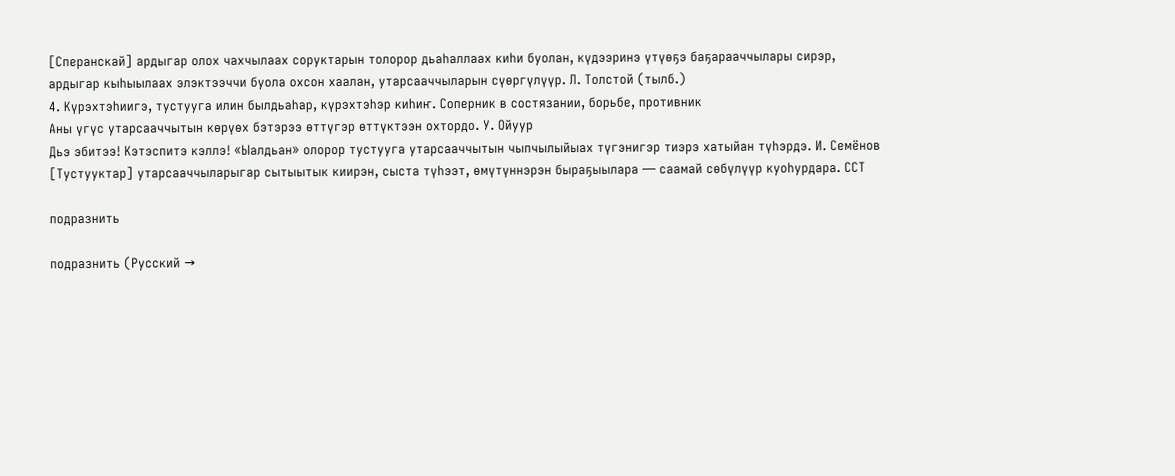[Сперанскай] ардыгар олох чахчылаах соруктарын толорор дьаһаллаах киһи буолан, күдээринэ үтүөҕэ баҕарааччылары сирэр, ардыгар кыһыылаах элэктээччи буола охсон хаалан, утарсааччыларын сүөргүлүүр. Л. Толстой (тылб.)
4. Күрэхтэһиигэ, тустууга илин былдьаһар, күрэхтэһэр киһиҥ. Соперник в состязании, борьбе, противник
Аны үгүс утарсааччытын көрүөх бэтэрээ өттүгэр өттүктээн охтордо. У. Ойуур
Дьэ эбитээ! Кэтэспитэ кэллэ! «Ыалдьан» олорор тустууга утарсааччытын чыпчылыйыах түгэнигэр тиэрэ хатыйан түһэрдэ. И. Семёнов
[Тустууктар] утарсааччыларыгар сытыытык киирэн, сыста түһээт, өмүтүннэрэн быраҕыылара — саамай сөбүлүүр куоһурдара. ССТ

подразнить

подразнить (Русский →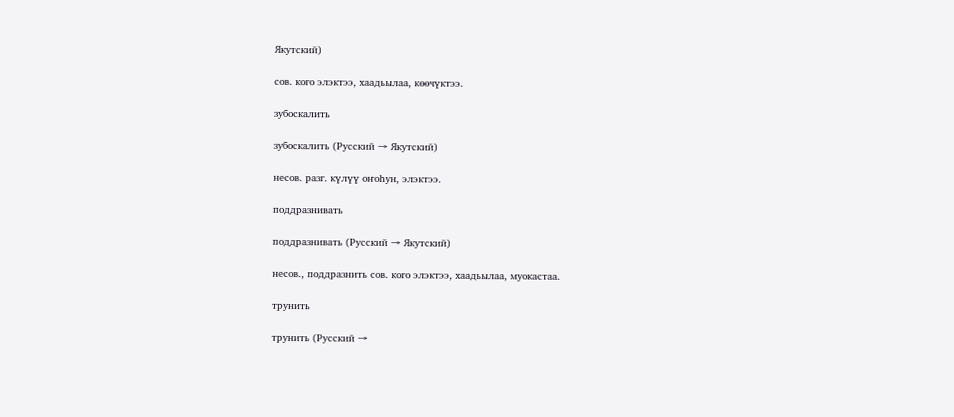Якутский)

сов. кого элэктээ, хаадьылаа, көөчүктээ.

зубоскалить

зубоскалить (Русский → Якутский)

несов. разг. күлүү оҥоһун, элэктээ.

поддразнивать

поддразнивать (Русский → Якутский)

несов., поддразнить сов. кого элэктээ, хаадьылаа, муокастаа.

трунить

трунить (Русский →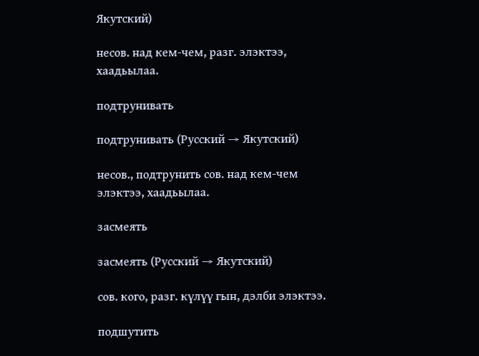Якутский)

несов. над кем-чем, разг. элэктээ, хаадьылаа.

подтрунивать

подтрунивать (Русский → Якутский)

несов., подтрунить сов. над кем-чем элэктээ, хаадьылаа.

засмеять

засмеять (Русский → Якутский)

сов. кого, разг. күлүү гын, дэлби элэктээ.

подшутить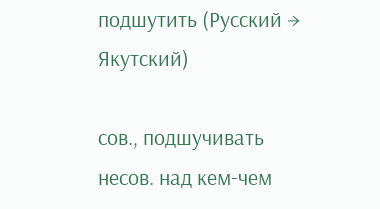подшутить (Русский → Якутский)

сов., подшучивать несов. над кем-чем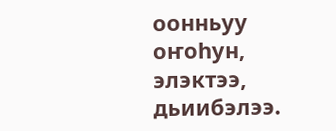оонньуу оҥоһун, элэктээ, дьиибэлээ.